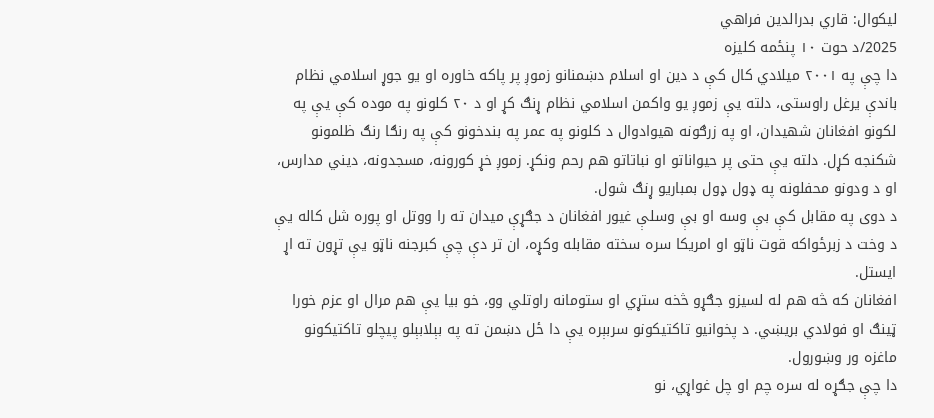لیکوال: قاري بدرالدین فراهي
2025/د حوت ۱۰ پنځمه کلیزه
دا چې په ۲۰۰۱ میلادي کال کې د دین او اسلام دښمنانو زموږ پر پاکه خاوره او یو جوړ اسلامي نظام باندې یرغل راوستی، دلته یې زموږ یو واکمن اسلامي نظام ړنګ کړ او د ۲۰ کلونو په موده کې یې په لکونو افغانان شهیدان، او په زرګونه هیوادوال د کلونو په عمر په بندخونو کې په رنګا رنګ ظلمونو شکنجه کړل. دلته یې حتی پر حیواناتو او نباتاتو هم رحم ونکړ. زموږ خړ کورونه، مسجدونه، دیني مدارس، او د ودونو محفلونه په ډول ډول بمباریو ړنګ شول.
د دوی په مقابل کې بې وسه او بې وسلې غیور افغانان د جګړې میدان ته را ووتل او پوره شل کاله یې د وخت د زبرځواکه قوت ناټو او امریکا سره سخته مقابله وکړه، ان تر دې چې کبرجنه ناټو یې تړون ته اړ ایستل.
افغانان که څه هم له لسیزو جګړو څخه ستړي او ستومانه راوتلي وو، خو بیا یې هم مرال او عزم خورا ټینګ او فولادي بریښي. د پخوانیو تاکتیکونو سربېره یې دا ځل دښمن ته په بېلابېلو پیچلو تاکتیکونو ماغزه ور وښورول.
دا چې جګړه له سره چم او چل غواړي، نو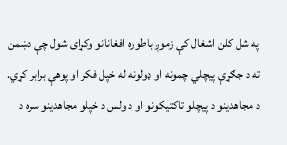په شل کلن اشغال کې زموږ باطوره افغانانو وکړای شول چې دښمن ته د جګړې پیچلي چمونه او ډولونه له خپل فکر او پوهې برابر کړي.
د مجاهدینو د پیچلو تاکتیکونو او د ولس د خپلو مجاهدینو سره د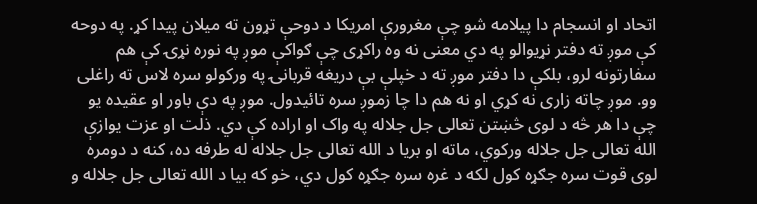اتحاد او انسجام دا پیلامه شو چې مغرورې امریکا د دوحې تړون ته میلان پیدا کړ. په دوحه کې موږ ته دفتر نړیوالو په دي معنی نه وه راکړی چې ګواکې موږ په نوره نړۍ کې هم سفارتونه لرو، بلکې دا دفتر موږ ته د خپلې بې دریغه قربانۍ په ورکولو سره لاس ته راغلی وو. موږ چاته زاری نه کړي او نه هم دا چا زموږ سره تائیدول. موږ په دې باور او عقیده یو چې دا هر څه د لوی څښتن تعالی جل جلاله په واک او اراده کې دي. ذلت او عزت یوازې الله تعالی جل جلاله ورکوي، ماته او بریا د الله تعالی جل جلاله له طرفه ده، کنه د دومره لوی قوت سره جګړه کول لکه د غره سره جګړه کول دي، خو که بیا د الله تعالی جل جلاله و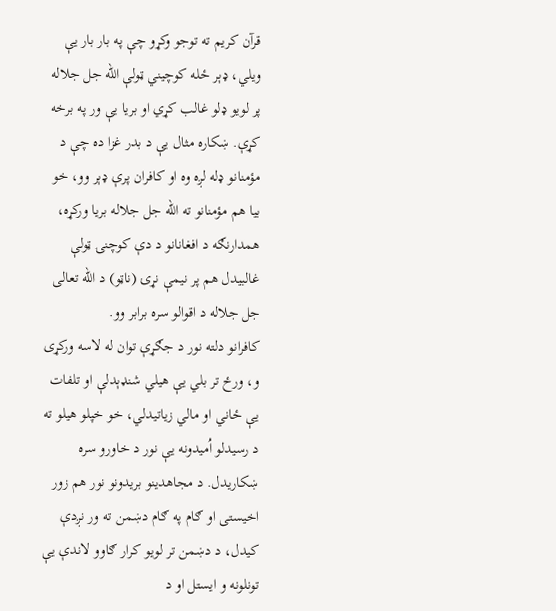قرآن کریم ته توجو وکړو چې په بار بار یې ویلي، ډېر ځله کوچیني ټولې الله جل جلاله پر لویو ډلو غالب کړي او بریا یې ور په برخه کړې. ښکاره مثال یې د بدر غزا ده چې د مؤمنانو ډله لږه وه او کافران پرې ډېر وو، خو بیا هم مؤمنانو ته الله جل جلاله بریا ورکړه، همدارنګه د افغانانو د دې کوچنۍ ټولې غالبیدل هم پر نیمې نړۍ (ناټو) د الله تعالی جل جلاله د اقوالو سره برابر وو.
کافرانو دلته نور د جګړې توان له لاسه ورکړی و، ورځ تر بلي یې هیلي شنډېدلې او تلفات یې ځاني او مالي زیاتیدلي، خو خپلو هیلو ته د رسیدلو اُمیدونه یې نور د خاورو سره ښکاریدل. د مجاهدینو بریدونو نور هم زور اخیستی او ګام په ګام دښمن ته ور نږدې کیدل، د دښمن تر لویو کرار ګاوو لاندې یې تونلونه و ایستل او د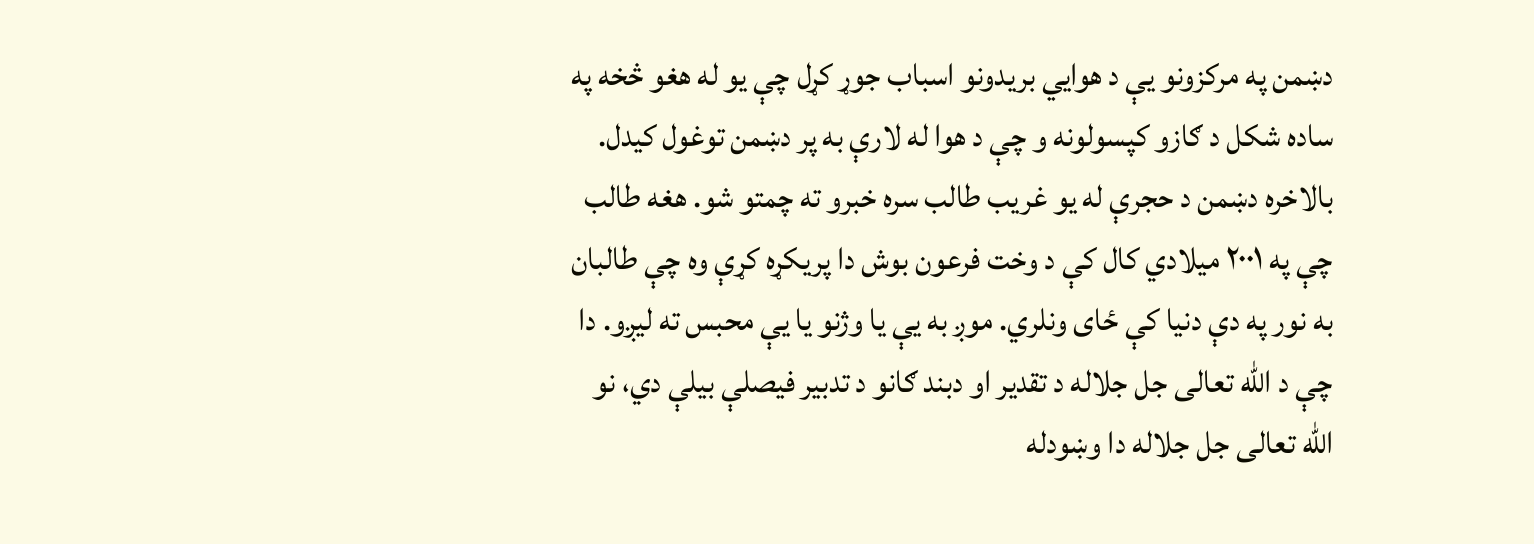دښمن په مرکزونو یې د هوایي بریدونو اسباب جوړ کړل چې یو له هغو څخه په ساده شکل د ګازو کپسولونه و چې د هوا له لارې به پر دښمن توغول کیدل.
بالاخره دښمن د حجرې له یو غریب طالب سره خبرو ته چمتو شو. هغه طالب چې په ۲۰۰۱ میلادي کال کې د وخت فرعون بوش دا پریکړه کړې وه چې طالبان به نور په دې دنیا کې ځای ونلري. موږ به یې یا وژنو یا یې محبس ته لیږو. دا چې د الله تعالی جل جلاله د تقدیر او دبند ګانو د تدبیر فیصلې بیلې دي، نو الله تعالی جل جلاله دا وښودله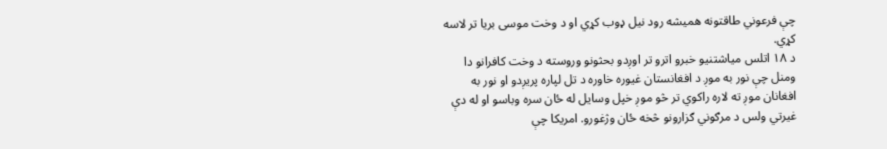چې فرعوني طاقتونه همیشه رود نیل ډوب کړي او د وخت موسی بریا تر لاسه کړي.
د ۱۸ اتلس میاشتنیو خبرو اترو تر اوږدو بحثونو وروسته د وخت کافرانو دا ومنل چې نور به موږ د افغانستان غیوره خاوره د تل لپاره پریږدو او نور به افغانان موږ ته لاره راکوي تر څو موږ خپل وسایل له ځان سره وباسو او له دې غیرتي ولس د مرګوني ګزارونو څخه ځان وژغورو. امریکا چې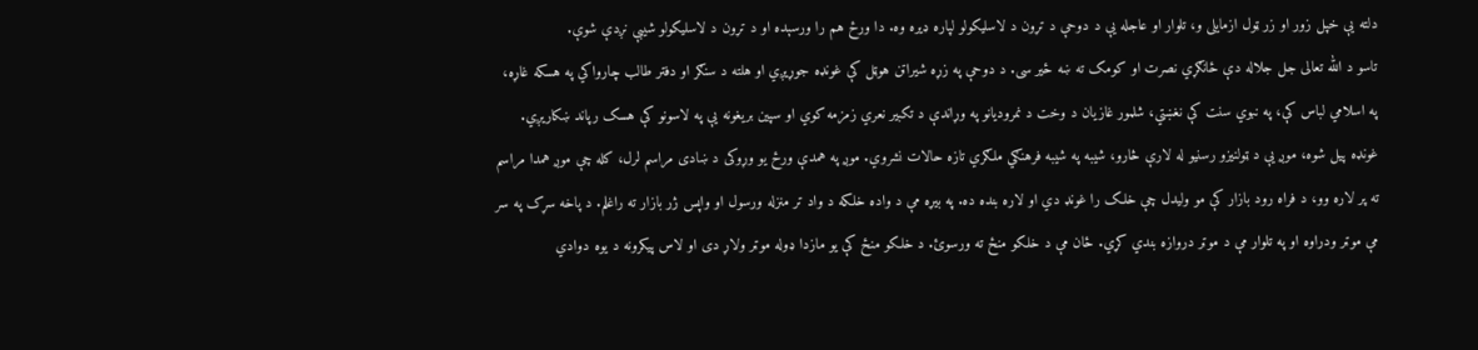دلته یې خپل زور او زر ټول ازمایلی و، تلوار او عاجله یې د دوحې د تړون د لاسلیکولو لپاره ډیره وه. دا ورځ هم را ورسېده او د تړون د لاسلیکولو شیبې نږدې شوې.
تاسو د الله تعالی جل جلاله دې ځانګړي نصرت او کومک ته ښه ځیر سی. د دوحې په زړه شیراټن هوټل کې غونډه جوړیږي او هلته د سنګر او دفتر طالب چارواکي په هسکه غاړه، په اسلامي لباس کې، په نبوي سنت کې نغښتي، شلمور غازیان د وخت د نمرودیانو په وړاندې د تکبیر نعري زمزمه کوي او سپین بریغونه یې په لاسونو کې هسک رپاند ښکاریږي. غونډه پیل شوه، موږ یې د ټولنیزو رسنیو له لارې څارو، شیبه په شیبه فرهنګي ملګري تازه حالات نشروي. موږ په همدې ورځ یو وړوکی د ښادی مراسم لرل، کله چې موږ همدا مراسم ته پر لاره وو، د فراه رود بازار کې مو ولیدل چې خلک را غونډ دي او لاره بنده ده. په بیړه مې د واده خلکه د واد تر منزله ورسول او واپس ژر بازار ته راغلم. د پاخه سړک په سر مې موټر ودراوه او په تلوار مې د موټر دروازه بندي کړي. ځان مې د خلکو منځ ته ورسوئ. د خلکو منځ کې یو مازدا ډوله موټر ولاړ دی او لاس پیکرونه د یوه دوادي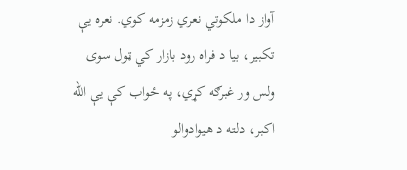آواز دا ملکوتي نعري زمزمه کوي. نعره یې تکبیر، بیا د فراه رود بازار کي ټول سوی ولس ور غبرګه کړي، په ځواب کې یې الله اکبر، دلته د هیوادوالو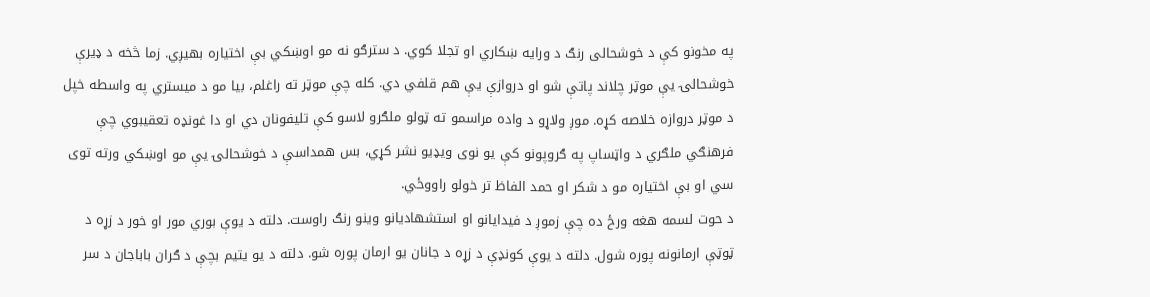په مخونو کې د خوشحالی رنګ د ورایه ښکاري او تجلا کوي. د سترګو نه مو اوښکي بې اختیاره بهیږي. زما څخه د ډیرې خوشحالۍ یې موټر چلاند پاتې شو او دروازې یې هم قلفي دي. کله چې موټر ته راغلم، بیا مو د میستري په واسطه خپل د موټر دروازه خلاصه کړه. موږ ولاړو د واده مراسمو ته ټولو ملګرو لاسو کې تلیفونان دي او دا غونډه تعقیبوي چې فرهنګي ملګري د واټساپ په ګروپونو کې یو نوی ویډیو نشر کړي، بس همداسې د خوشحالۍ یې مو اوښکي ورته توی سي او بې اختیاره مو د شکر او حمد الفاظ تر خولو راووځي.
د حوت لسمه هغه ورځ ده چې زموږ د فیدایانو او استشهادیانو وینو رنګ راوست. دلته د یوې بوري مور او خور د زړه د ټوټې ارمانونه پوره شول. دلته د یوې کونډې د زړه د جانان یو ارمان پوره شو. دلته د یو یتیم بچې د ګران باباجان د سر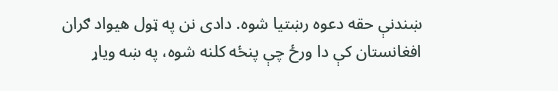ښندنې حقه دعوه رښتیا شوه. دادی نن په ټول هیواد ګران افغانستان کې دا ورځ چې پنځه کلنه شوه، په ښه ویاړ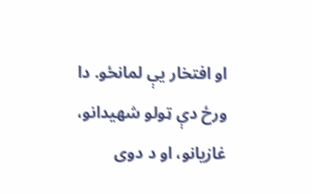او افتخار یې لمانځو. دا ورځ دې ټولو شهیدانو، غازیانو، او د دوی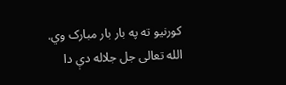کورنیو ته په بار بار مبارک وي. الله تعالی جل جلاله دې دا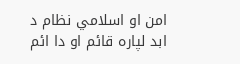امن او اسلامي نظام د ابد لپاره قائم او دا ائم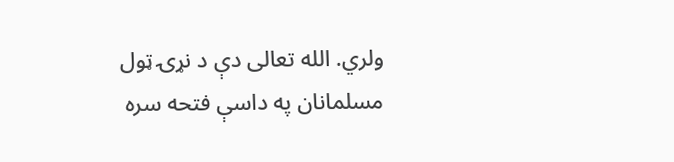ولري. الله تعالی دې د نړۍ ټول مسلمانان په داسې فتحه سره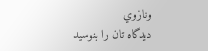ونازوي
دیدگاه تان را بنوسید